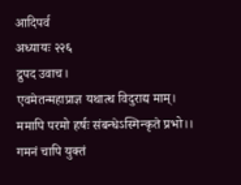आदिपर्व
अध्यायः २२६
द्रुपद उवाच।
एवमेतन्महाप्राज्ञ यथात्थ विदुराद्य माम्।
ममापि परमो हर्षः संबन्धेऽस्मिन्कृते प्रभो।।
गमनं चापि युक्तं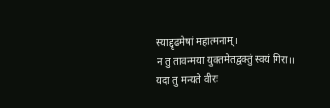स्याद्दृढमेषां महात्मनाम्।
न तु तावन्मया युक्तमेतद्वक्तुं स्वयं गिरा।।
यदा तु मन्यते वीरः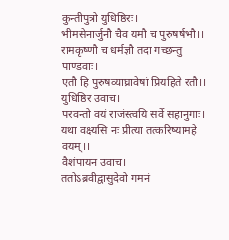कुन्तीपुत्रो युधिष्ठिरः।
भीमसेनार्जुनौ चैव यमौ च पुरुषर्षभौ।।
रामकृष्णौ च धर्मज्ञौ तदा गच्छन्तु पाण्डवाः।
एतौ हि पुरुषव्याघ्रावेषां प्रियहिते रतौ।।
युधिष्ठिर उवाच।
परवन्तो वयं राजंस्त्वयि सर्वे सहानुगाः।
यथा वक्ष्यसि नः प्रीत्या तत्करिष्यामहे वयम्।।
वैशंपायन उवाच।
ततोऽब्रवीद्वासुदेवो गमनं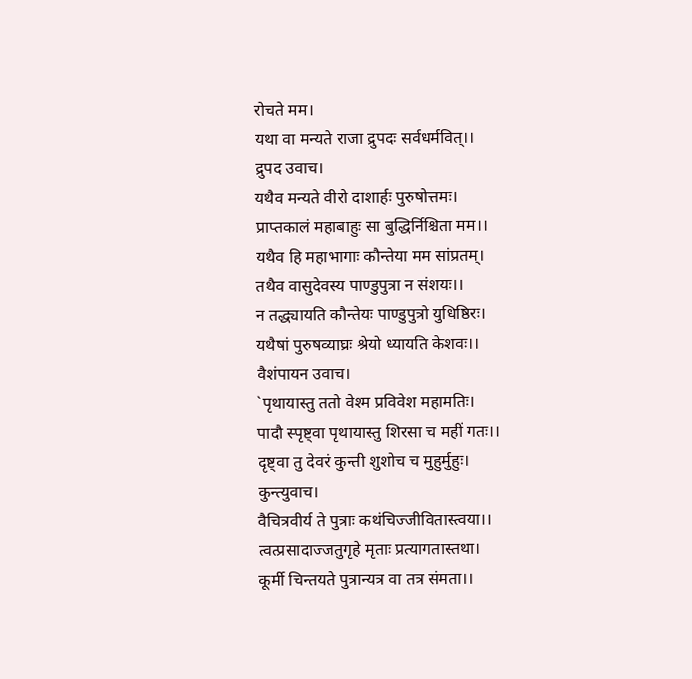रोचते मम।
यथा वा मन्यते राजा द्रुपदः सर्वधर्मवित्।।
द्रुपद उवाच।
यथैव मन्यते वीरो दाशार्हः पुरुषोत्तमः।
प्राप्तकालं महाबाहुः सा बुद्धिर्निश्चिता मम।।
यथैव हि महाभागाः कौन्तेया मम सांप्रतम्।
तथैव वासुदेवस्य पाण्डुपुत्रा न संशयः।।
न तद्ध्यायति कौन्तेयः पाण्डुपुत्रो युधिष्ठिरः।
यथैषां पुरुषव्याघ्रः श्रेयो ध्यायति केशवः।।
वैशंपायन उवाच।
`पृथायास्तु ततो वेश्म प्रविवेश महामतिः।
पादौ स्पृष्ट्वा पृथायास्तु शिरसा च महीं गतः।।
दृष्ट्वा तु देवरं कुन्ती शुशोच च मुहुर्मुहुः।
कुन्त्युवाच।
वैचित्रवीर्य ते पुत्राः कथंचिज्जीवितास्त्वया।।
त्वत्प्रसादाज्जतुगृहे मृताः प्रत्यागतास्तथा।
कूर्मी चिन्तयते पुत्रान्यत्र वा तत्र संमता।।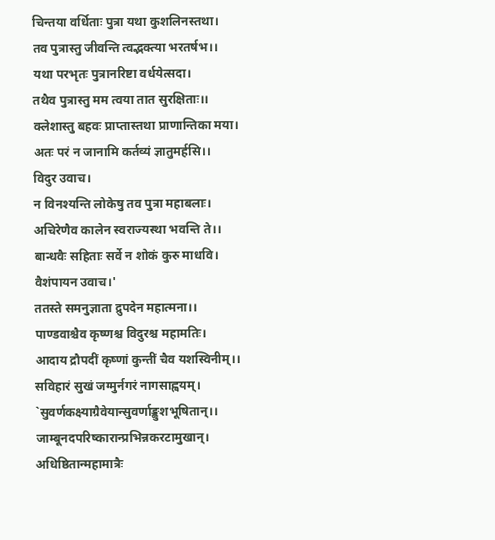चिन्तया वर्धिताः पुत्रा यथा कुशलिनस्तथा।
तव पुत्रास्तु जीवन्ति त्वद्भक्त्या भरतर्षभ।।
यथा परभृतः पुत्रानरिष्टा वर्धयेत्सदा।
तथैव पुत्रास्तु मम त्वया तात सुरक्षिताः।।
क्लेशास्तु बहवः प्राप्तास्तथा प्राणान्तिका मया।
अतः परं न जानामि कर्तव्यं ज्ञातुमर्हसि।।
विदुर उवाच।
न विनश्यन्ति लोकेषु तव पुत्रा महाबलाः।
अचिरेणैव कालेन स्वराज्यस्था भवन्ति ते।।
बान्धवैः सहिताः सर्वे न शोकं कुरु माधवि।
वैशंपायन उवाच।'
ततस्ते समनुज्ञाता द्रुपदेन महात्मना।।
पाण्डवाश्चैव कृष्णश्च विदुरश्च महामतिः।
आदाय द्रौपदीं कृष्णां कुन्तीं चैव यशस्विनीम्।।
सविहारं सुखं जग्मुर्नगरं नागसाह्वयम्।
`सुवर्णकक्ष्याग्रैवेयान्सुवर्णाङ्कुशभूषितान्।।
जाम्बूनदपरिष्कारान्प्रभिन्नकरटामुखान्।
अधिष्ठितान्महामात्रैः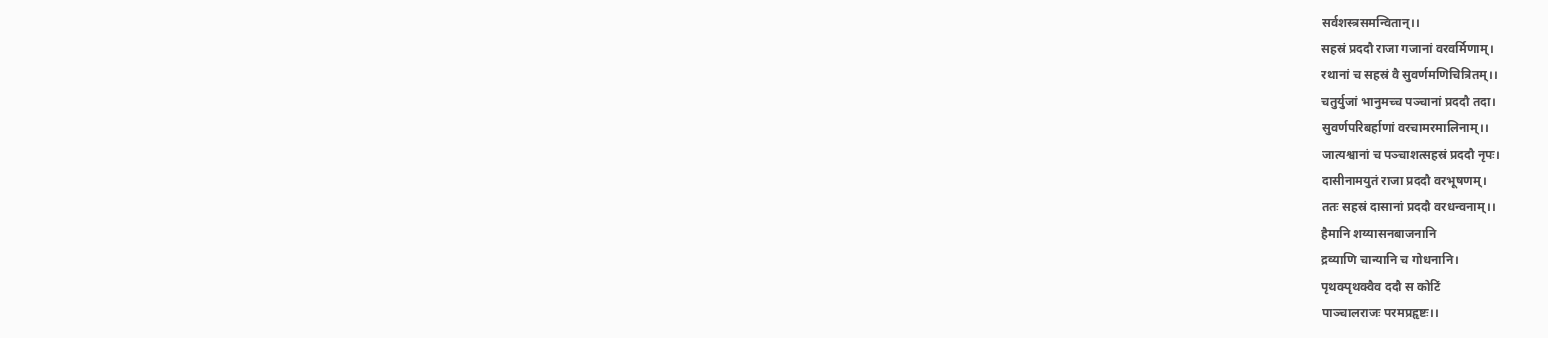सर्वशस्त्रसमन्वितान्।।
सहस्रं प्रददौ राजा गजानां वरवर्मिणाम्।
रथानां च सहस्रं वै सुवर्णमणिचित्रितम्।।
चतुर्युजां भानुमच्च पञ्चानां प्रददौ तदा।
सुवर्णपरिबर्हाणां वरचामरमालिनाम्।।
जात्यश्वानां च पञ्चाशत्सहस्रं प्रददौ नृपः।
दासीनामयुतं राजा प्रददौ वरभूषणम्।
ततः सहस्रं दासानां प्रददौ वरधन्वनाम्।।
हैमानि शय्यासनबाजनानि
द्रव्याणि चान्यानि च गोधनानि।
पृथक्पृथक्वैव ददौ स कोटिं
पाञ्चालराजः परमप्रहृष्टः।।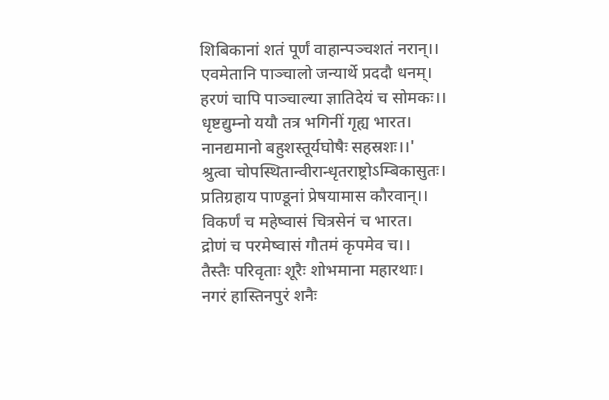शिबिकानां शतं पूर्णं वाहान्पञ्चशतं नरान्।।
एवमेतानि पाञ्चालो जन्यार्थे प्रददौ धनम्।
हरणं चापि पाञ्चाल्या ज्ञातिदेयं च सोमकः।।
धृष्टद्युम्नो ययौ तत्र भगिनीं गृह्य भारत।
नानद्यमानो बहुशस्तूर्यघोषैः सहस्रशः।।'
श्रुत्वा चोपस्थितान्वीरान्धृतराष्ट्रोऽम्बिकासुतः।
प्रतिग्रहाय पाण्डूनां प्रेषयामास कौरवान्।।
विकर्णं च महेष्वासं चित्रसेनं च भारत।
द्रोणं च परमेष्वासं गौतमं कृपमेव च।।
तैस्तैः परिवृताः शूरैः शोभमाना महारथाः।
नगरं हास्तिनपुरं शनैः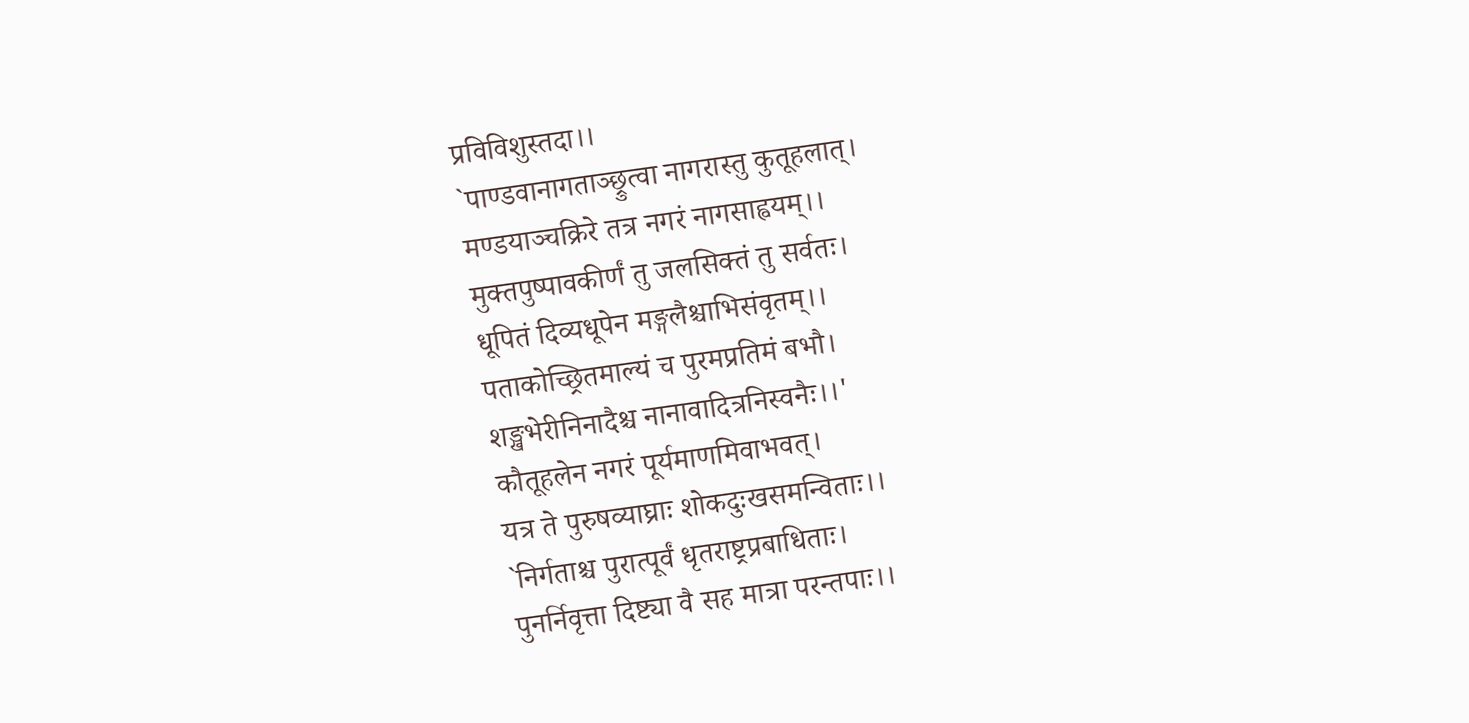प्रविविशुस्तदा।।
`पाण्डवानागताञ्छ्रुत्वा नागरास्तु कुतूहलात्।
मण्डयाञ्चक्रिरे तत्र नगरं नागसाह्वयम्।।
मुक्तपुष्पावकीर्णं तु जलसिक्तं तु सर्वतः।
धूपितं दिव्यधूपेन मङ्गलैश्चाभिसंवृतम्।।
पताकोच्छ्रितमाल्यं च पुरमप्रतिमं बभौ।
शङ्खभेरीनिनादैश्च नानावादित्रनिस्वनैः।।'
कौतूहलेन नगरं पूर्यमाणमिवाभवत्।
यत्र ते पुरुषव्याघ्राः शोकदुःखसमन्विताः।।
`निर्गताश्च पुरात्पूर्वं धृतराष्ट्रप्रबाधिताः।
पुनर्निवृत्ता दिष्ट्या वै सह मात्रा परन्तपाः।।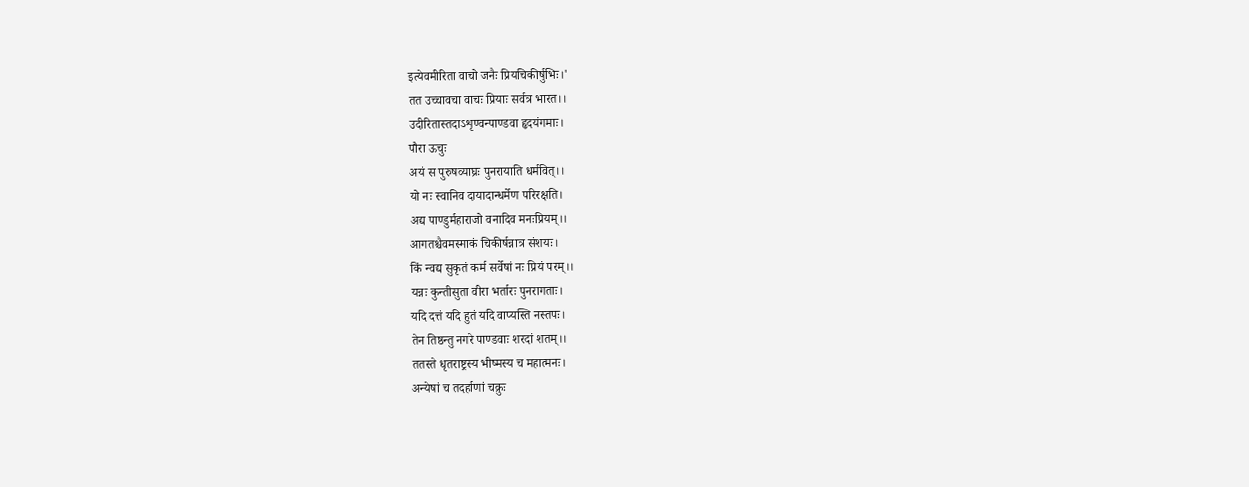इत्येवमीरिता वाचो जनैः प्रियचिकीर्षुभिः।'
तत उच्चावचा वाचः प्रियाः सर्वत्र भारत।।
उदीरितास्तदाऽशृण्वन्पाण्डवा हृदयंगमाः।
पौरा ऊचुः
अयं स पुरुषव्याघ्रः पुनरायाति धर्मवित्।।
यो नः स्वानिव दायादान्धर्मेण परिरक्षति।
अद्य पाण्डुर्महाराजो वनादिव मनःप्रियम्।।
आगतश्चैवमस्माकं चिकीर्षन्नात्र संशयः।
किं न्वद्य सुकृतं कर्म सर्वेषां नः प्रियं परम्।।
यन्नः कुन्तीसुता वीरा भर्तारः पुनरागताः।
यदि दत्तं यदि हुतं यदि वाप्यस्ति नस्तपः।
तेन तिष्ठन्तु नगरे पाण्डवाः शरदां शतम्।।
ततस्ते धृतराष्ट्रस्य भीष्मस्य च महात्मनः।
अन्येषां च तदर्हाणां चक्रुः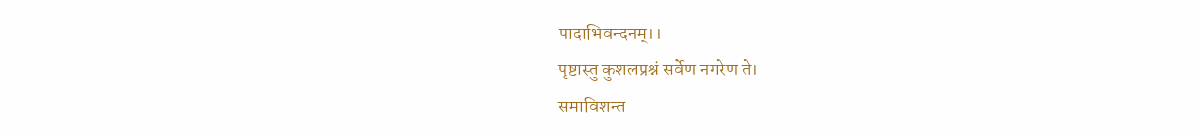पादाभिवन्दनम्।।
पृष्टास्तु कुशलप्रश्नं सर्वेण नगरेण ते।
समाविशन्त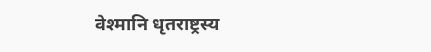वेश्मानि धृतराष्ट्रस्य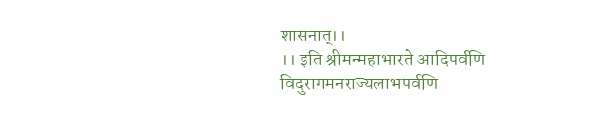शासनात्।।
।। इति श्रीमन्महाभारते आदिपर्वणि
विदुरागमनराज्यलाभपर्वणि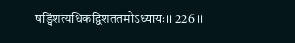षड्विंशत्यधिकद्विशततमोऽध्यायः।। 226 ।।